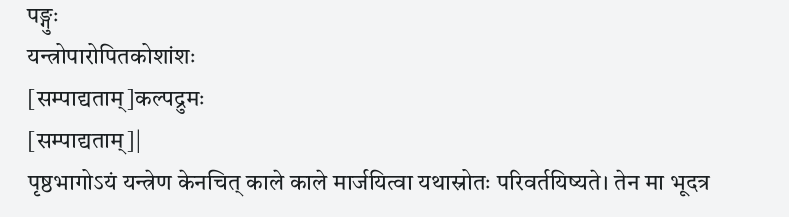पङ्गुः
यन्त्रोपारोपितकोशांशः
[सम्पाद्यताम्]कल्पद्रुमः
[सम्पाद्यताम्]|
पृष्ठभागोऽयं यन्त्रेण केनचित् काले काले मार्जयित्वा यथास्रोतः परिवर्तयिष्यते। तेन मा भूदत्र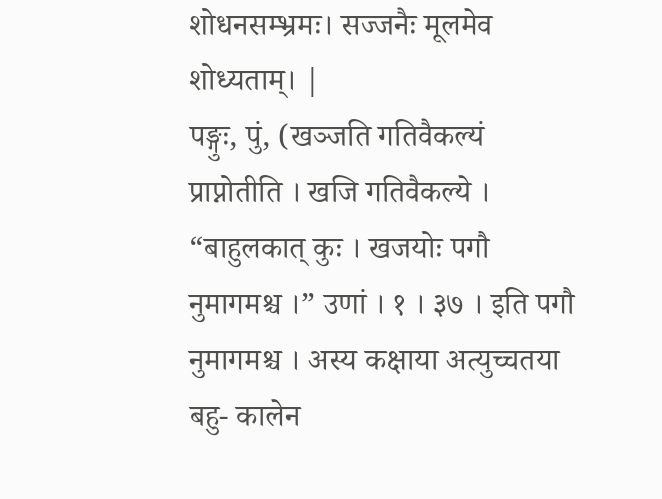शोधनसम्भ्रमः। सज्जनैः मूलमेव शोध्यताम्। |
पङ्गुः, पुं, (खञ्जति गतिवैकल्यं प्राप्नोतीति । खजि गतिवैकल्ये । “बाहुलकात् कुः । खजयोः पगौ नुमागमश्च ।” उणां । १ । ३७ । इति पगौ नुमागमश्च । अस्य कक्षाया अत्युच्चतया बहु- कालेन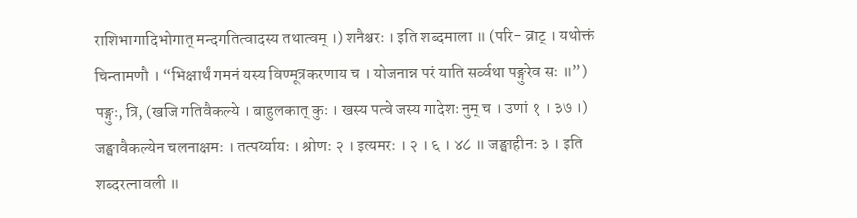राशिभागादिभोगात् मन्दगतित्वादस्य तथात्वम् ।) शनैश्चरः । इति शब्दमाला ॥ (परि- व्राट् । यथोक्तं चिन्तामणौ । “भिक्षार्थं गमनं यस्य विण्मूत्रकरणाय च । योजनान्न परं याति सर्व्वथा पङ्गुरेव सः ॥”)
पङ्गुः, त्रि, (खजि गतिवैकल्ये । बाहुलकात् कुः । खस्य पत्वे जस्य गादेशः नुम् च । उणां १ । ३७ ।) जङ्घावैकल्येन चलनाक्षमः । तत्पर्य्यायः । श्रोणः २ । इत्यमरः । २ । ६ । ४८ ॥ जङ्घाहीनः ३ । इति शब्दरत्नावली ॥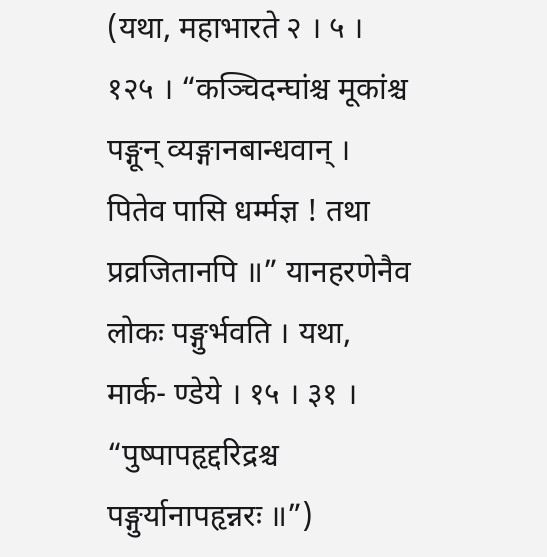(यथा, महाभारते २ । ५ । १२५ । “कञ्चिदन्घांश्च मूकांश्च पङ्गून् व्यङ्गानबान्धवान् । पितेव पासि धर्म्मज्ञ ! तथा प्रव्रजितानपि ॥” यानहरणेनैव लोकः पङ्गुर्भवति । यथा, मार्क- ण्डेये । १५ । ३१ । “पुष्पापहृद्दरिद्रश्च पङ्गुर्यानापहृन्नरः ॥”)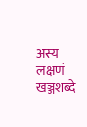अस्य लक्षणं खञ्जशब्दे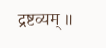द्रष्टव्यम् ॥